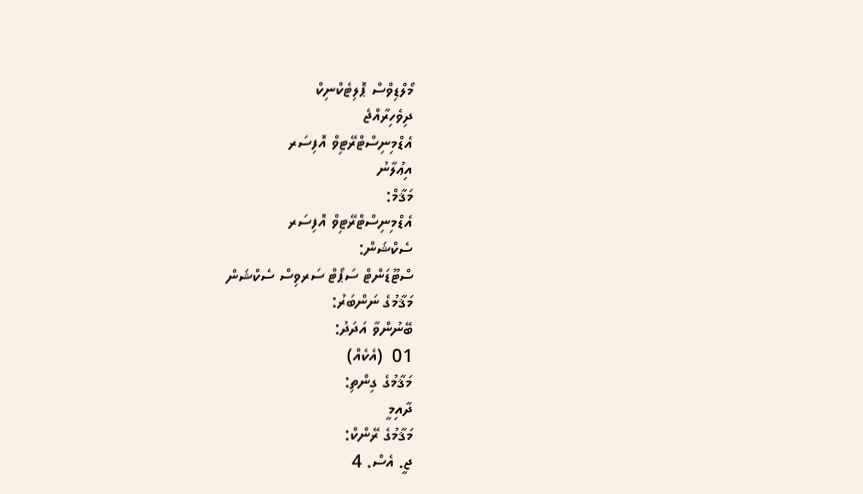މޯލްޑިވްސް ޕޮލިޓެކްނިކް
ދިވެހިރާއްޖެ
އެޑްމިނިސްޓްރޭޓިވް އޮފިސަރ
އިޢުލާނު
މަޤާމް:
އެޑްމިނިސްޓްރޭޓިވް އޮފިސަރ
ސެކްޝަން:
ސްޓޫޑަންޓް ސަޕޯޓް ސަރވިސް ސެކްޝަން
މަޤާމުގެ ނަންބަރު:
ބޭނުންވާ އަދަދު:
01  (އެކެއް)
މަޤާމުގެ ގިންތި:
ދާއިމީ
މަޤާމުގެ ރޭންކް:
ޖީ. އެސް. 4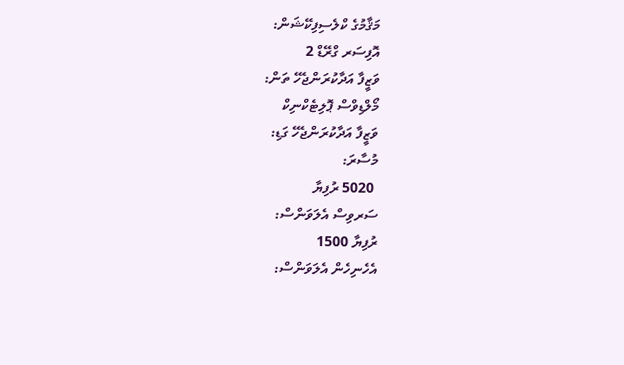މަޤާމުގެ ކްލެސިފިކޭޝަން:
އޮފިސަރ ގްރޭޑް 2
ވަޒީފާ އަދާކުރަންޖެހޭ ތަން:
މޯލްޑިވްސް ޕޮލިޓެކްނިކް
ވަޒީފާ އަދާކުރަންޖެހޭ ގަޑި:
މުސާރަ:
 5020 ރުފިޔާ
ސަރވިސް އެލަވަންސް:
ރުފިޔާ 1500
އެހެނިހެން އެލަވަންސް: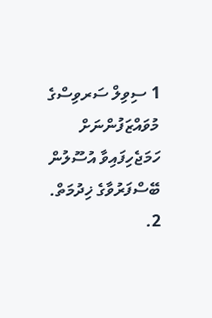1 ސިވިލް ސަރވިސްގެ މުވައްޒަފުންނަށް ހަމަޖެހިފައިވާ އުސޫލުން ބޭސްފަރުވާގެ ޚިދުމަތް.
2.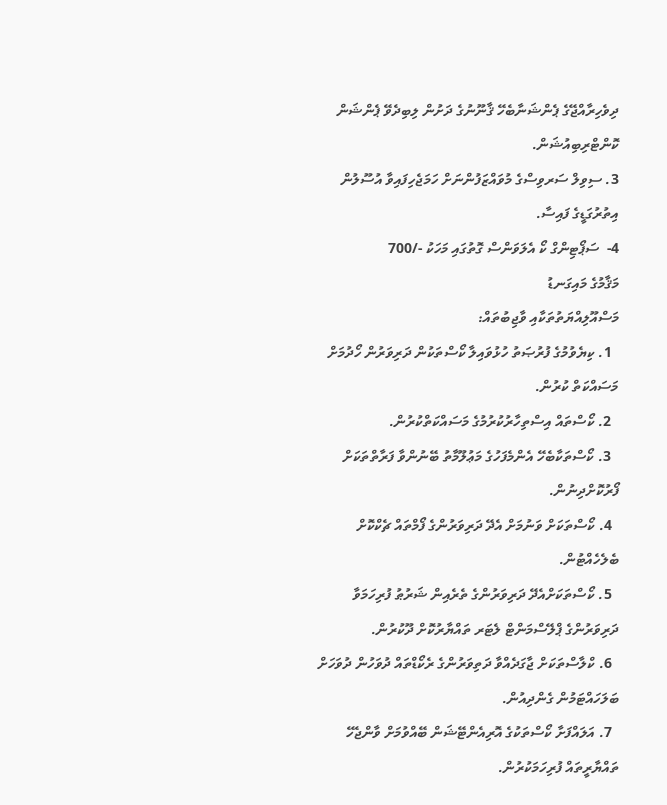ދިވެހިރާއްޖޭގެ ޕެންޝަނާބެހޭ ޤާނޫނުގެ ދަށުން ލިބިދެވޭ ޕެންޝަން ކޮންޓްރިބިއުޝަން.
3. ސިވިލް ސަރވިސްގެ މުވައްޒަފުންނަށް ހަމަޖެހިފައިވާ އުސޫލުން އިތުރުގަޑީގެ ފައިސާ.
4-  ސަޕޯޓިންގް ކޯ އެލަވަންސް ގޮތުގައި މަހަކު -/700
މަޤާމުގެ މައިގަނޑު
މަސްއޫލިއްޔަތުތަކާއި ވާޖިބުތައް:
  1. ކިޔެވުމުގެ ފުރުޞަތު ހުޅުވައިލާ ކޯސްތަކުން ދަރިވަރުން ހޯދުމަށް މަސައްކަތް ކުރުން.
  2. ކޯސްތައް އިސްތިހާރުކުރުމުގެ މަސައްކަތްކުރުން.
  3. ކޯސްތަކާބެހޭ އެންމެފަހުގެ މަޢުލޫމާތު ބޭނުންވާ ފަރާތްތަކަށް ފޯރުކޮށްދިނުން.
  4. ކޯސްތަކަށް ވަނުމަށް އެދޭ ދަރިވަރުންގެ ފޯމްތައް ޗެކްކޮށް ބެލެހެއްޓުން.
  5. ކޯސްތަކަށްއެދޭ ދަރިވަރުންގެ ތެރެއިން ޝަރުޠު ފުރިހަމަވާ ދަރިވަރުންގެ ޕްލޭސްމަންޓް ލެޓަރ ތައްޔާރުކޮށް ދޫކުރުން.
  6. ކްލާސްތަކަށް ޖާގަދެއްވާ ދަތިވަރުންގެ ރެކޯޑްތައް ދުވަހުން ދުވަހަށް ބަލަހައްޓަމުން ގެންދިއުން.
  7. އަލައްފަށާ ކޯސްތަކުގެ އޮރިއެންޓޭޝަން ބޭއްވުމަށް ވާންޖެހޭ ތައްޔާރީތައް ފުރިހަމަކުރުން.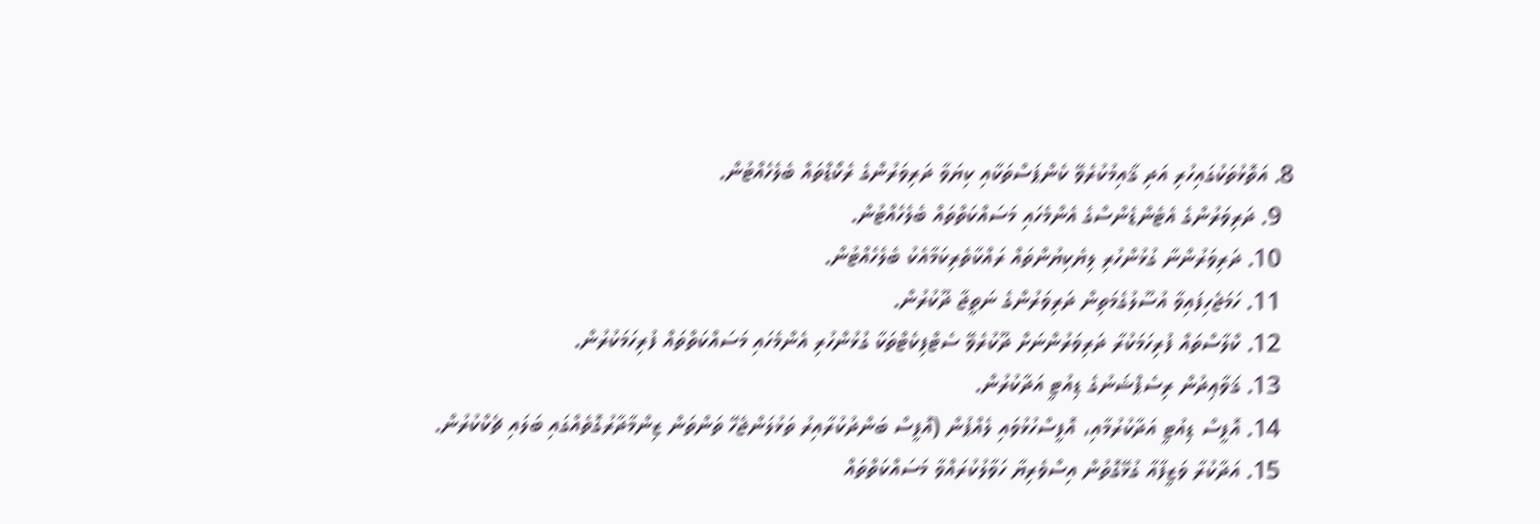8. އަތޮޅުތަކުގައިހުރި އަދި ޤާއިމުކުރެވޭ ކެންޕަސްތަކާއި ކިޔަވާ ދަރިވަރުންގެ ރެކޯޑްތައް ބެލެހެއްޓުން.
  9. ދަރިވަރުންގެ އެޓެންޑެންސްގެ އެންމެހައި މަސައްކަތްތައް ބެލެހެއްޓުން.
  10. ދަރިވަރުންނާ ގުޅުންހުރި ލިޔެކިޔުންތައް ރައްކާތެރިކަމާއެކު ބެލެހެއްޓުން.
  11. ހަމަޖެހިފައިވާ އުސޫލުގެމަތިން ދަރިވަރުންގެ ނަތީޖާ ދޫކުރުން.
  12. ކްލާސްތައް ފުރިހަމަކުރާ ދަރިވަރުންނަށް ދޫކުރެވޭ ސެޓްފިކެޓްތަކާ ގުޅުންހުރި އެންމެހައި މަސައްކަތްތައް ފުރިހަމަކުރުން.
  13. ޤަވާޢިދުން ރިސެޕްޝަނުގެ ޑިއުޓީ އަދާކުރުން.
  14. އޮފީސް ޑިއުޓީ އަދާކުރުމާއި، އޮފީސްހުޅުވައި ލެއްޕުން (އޮފީސް ބަންދުކުރާއިރު ތަޅުލަންޖެހޭ ތަންތަން ޒިންމާދާރުގޮތެއްގައި ބަލައި ޗެކްކުރުން.
  15. އަދާކުރާ ވަޒީފާއާ ގުޅޭގޮތުން އިސްވެރިޔާ ހަވާލުކުރައްވާ މަސައްކަތްތައް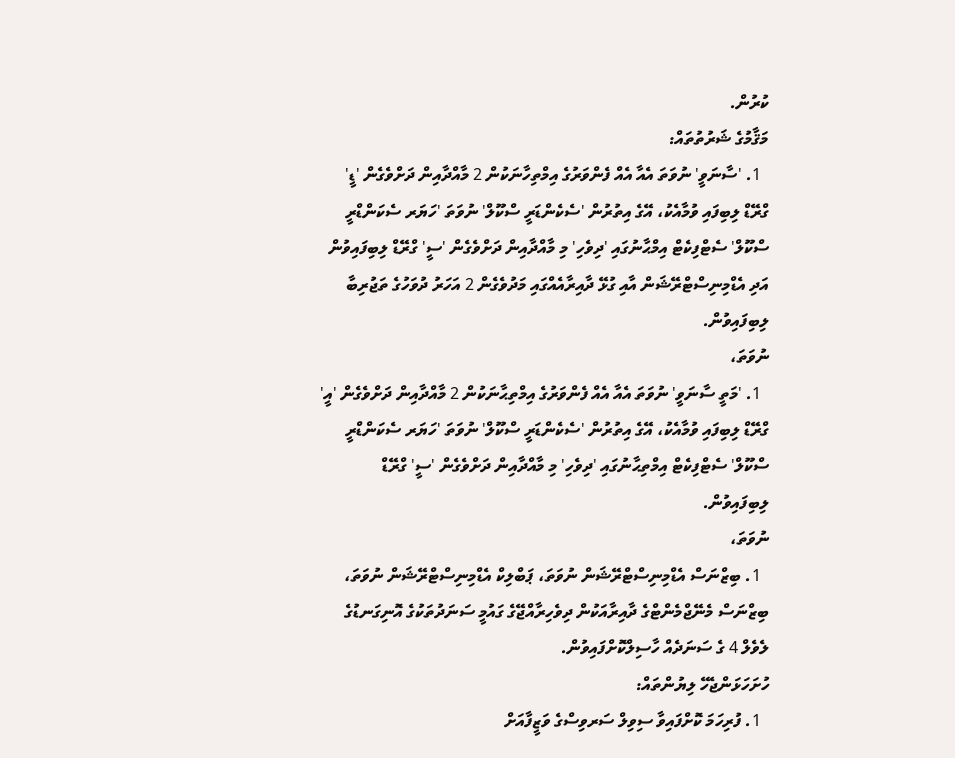ކުރުން.
މަޤާމުގެ ޝަރުތުތައް:
  1. 'ސާނަވީ' ނުވަތަ އެއާ އެއް ފެންވަރުގެ އިމްތިހާނަކުން 2 މާއްދާއިން ދަށްވެގެން 'ޑީ' ގްރޭޑް ލިބިފައި ވުމާއެކު، އޭގެ އިތުރުން 'ސެކެންޑަރީ ސްކޫލް' ނުވަތަ 'ހަޔަރ ސެކަންޑްރީ ސްކޫލް' ސެޓްފިކެޓް އިމްޙާނުގައި 'ދިވެހި' މި މާއްދާއިން ދަށްވެގެން 'ސީ' ގްރޭޑް ލިބިފައިވުން އަދި އެޑްމިނިސްޓްރޭޝަން އާއި ގުޅޭ ދާއިރާއެއްގައި މަދުވެގެން 2 އަހަރު ދުވަހުގެ ތަޖުރިބާ ލިބިފައިވުން.
ނުވަތަ،
  1. 'މަތީ ސާނަވީ' ނުވަތަ އެއާ އެއް ފެންވަރުގެ އިމްތިޙާނަކުން 2 މާއްދާއިން ދަށްވެގެން 'އީ' ގްރޭޑް ލިބިފައި ވުމާއެކު، އޭގެ އިތުރުން 'ސެކެންޑަރީ ސްކޫލް' ނުވަތަ 'ހަޔަރ ސެކަންޑްރީ ސްކޫލް' ސެޓްފިކެޓް އިމްތިޙާނުގައި 'ދިވެހި' މި މާއްދާއިން ދަށްވެގެން 'ސީ' ގްރޭޑް ލިބިފައިވުން.
ނުވަތަ،
  1. ބިޒްނަސް އެޑްމިނިސްޓްރޭޝަން ނުވަތަ، ޕަބްލިކް އެޑްމިނިސްޓްރޭޝަން ނުވަތަ، ބިޒްނަސް މެނޭޖްމެންޓްގެ ދާއިރާއަކުން ދިވެހިރާއްޖޭގެ ގައުމީ ސަނަދުތަކުގެ އޮނިގަނޑުގެ ލެވެލް 4 ގެ ސަނަދެއް ހާސިލްކޮށްފައިވުން.
ހުށަހަޅަންޖެހޭ ލިޔުންތައް:
  1. ފުރިހަމަ ކޮށްފައިވާ ސިވިލް ސަރވިސްގެ ވަޒީފާއަށް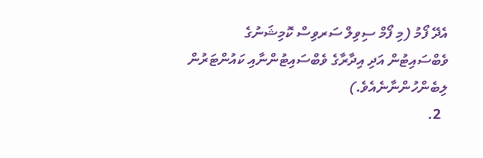އެދޭ ފޯމު (މި ފޯމް ސިވިލް ސަރވިސް ކޮމިޝަނުގެ ވެބްސައިޓުން އަދި އިދާރާގެ ވެބްސައިޓުންނާއި ކައުންޓަރުން ލިބެންހުންނާނެއެވެ.)
  2.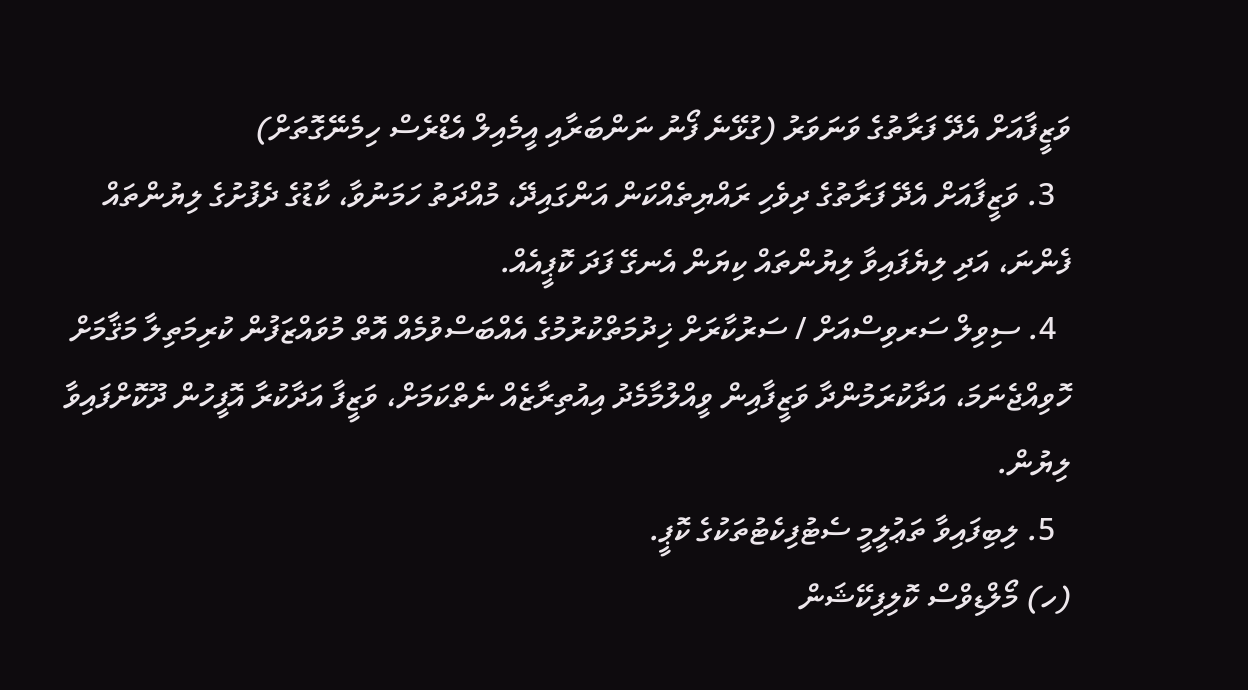ވަޒީފާއަށް އެދޭ ފަރާތުގެ ވަނަވަރު (ގުޅޭނެ ފޯނު ނަންބަރާއި އީމެއިލް އެޑްރެސް ހިމެނޭގޮތަށް)
  3. ވަޒީފާއަށް އެދޭ ފަރާތުގެ ދިވެހި ރައްޔިތެއްކަން އަންގައިދޭ، މުއްދަތު ހަމަނުވާ، ކާޑުގެ ދެފުށުގެ ލިޔުންތައް ފެންނަ، އަދި ލިޔެފައިވާ ލިޔުންތައް ކިޔަން އެނގޭ ފަދަ ކޮޕީއެއް.
  4. ސިވިލް ސަރވިސްއަށް / ސަރުކާރަށް ޚިދުމަތްކުރުމުގެ އެއްބަސްވުމެއް އޮތް މުވައްޒަފުން ކުރިމަތިލާ މަޤާމަށް ހޮވިއްޖެނަމަ، އަދާކުރަމުންދާ ވަޒީފާއިން ވީއްލުމާމެދު އިއުތިރާޒެއް ނެތްކަމަށް، ވަޒީފާ އަދާކުރާ އޮފީހުން ދޫކޮށްފައިވާ ލިޔުން.
  5. ލިބިފައިވާ ތަޢުލީމީ ސެޓުފިކެޓުތަކުގެ ކޮޕީ.
(ހ) މޯލްޑިވްސް ކޮލިފިކޭޝަން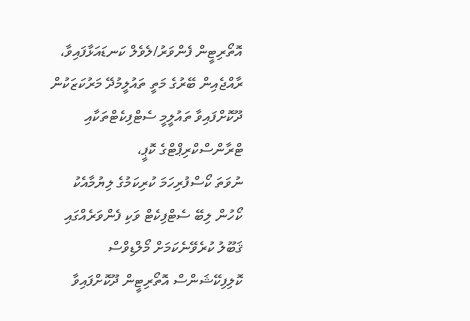އޮތޯރިޓީން ފެންވަރު/ލެވެލް ކަނޑައަޅާފައިވާ، ރާއްޖެއިން ބޭރުގެ މަތީ ތައުލީމުދޭ މަރުކަޒަކުން ދޫކޮށްފައިވާ ތައުލީމީ ސެޓްފިކެޓްތަކާއި ޓްރާންސްކްރިޕްޓްގެ ކޮޕީ،
ނުވަތަ ކޯސްފުރިހަމަ ކުރިކަމުގެ ލިޔުމާއެކު ކޯހުން ލިބޭ ސެޓްފިކެޓް ވަކި ފެންވަރެއްގައި ޤަބޫލު ކުރެވޭނެކަމަށް މޯލްޑިވްސް ކޮލިފިކޭޝަންސް އޮތޯރިޓީން ދޫކޮށްފައިވާ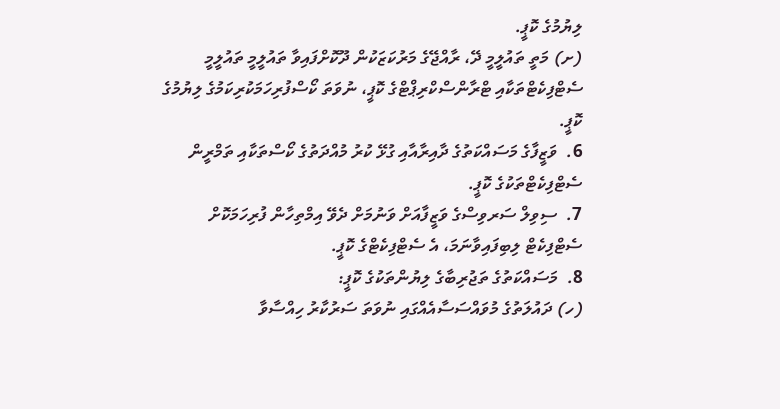ލިޔުމުގެ ކޮޕީ.
(ށ) މަތީ ތައުލީމީ ދޭ، ރާއްޖޭގެ މަރުކަޒަކުން ދޫކޮށްފައިވާ ތައުލީމީ ތައުލީމީ ސެޓްފިކެޓްތަކާއި ޓްރާންސްކްރިޕްޓްގެ ކޮޕީ، ނުވަތަ ކޯސްފުރިހަމަކުރިކަމުގެ ލިޔުމުގެ ކޮޕީ.
6.  ވަޒީފާގެ މަސައްކަތުގެ ދާއިރާއާއި ގުޅޭ ކުރު މުއްދަތުގެ ކޯސްތަކާއި ތަމްރީން ސެޓްފިކެޓްތަކުގެ ކޮޕީ.
7.  ސިވިލް ސަރވިސްގެ ވަޒީފާއަށް ވަނުމަށް ދެވޭ އިމްތިހާން ފުރިހަމަކޮށް ސެޓްފިކެޓް ލިބިފައިވާނަމަ، އެ ސެޓްފިކެޓްގެ ކޮޕީ.
8.  މަސައްކަތުގެ ތަޖުރިބާގެ ލިޔުންތަކުގެ ކޮޕީ:
(ހ) ދައުލަތުގެ މުވައްސަސާއެއްގައި ނުވަތަ ސަރުކާރު ހިއްސާވާ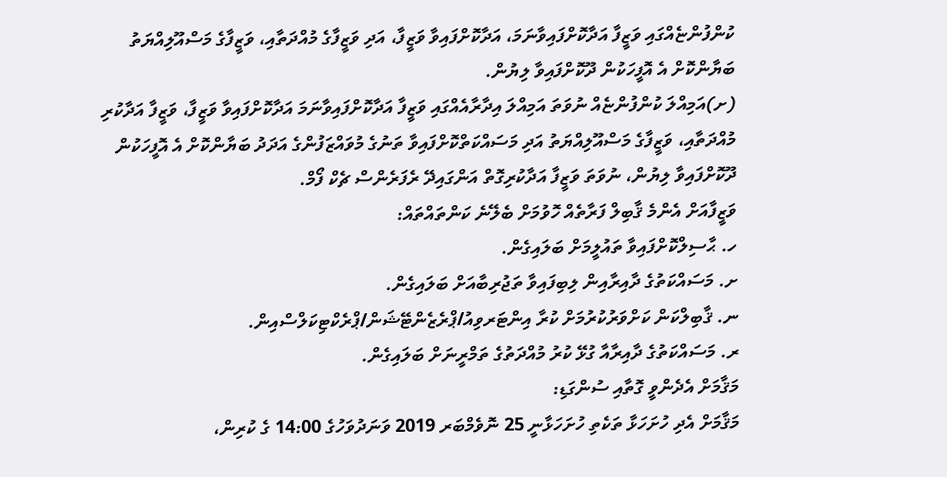ކުންފުންޏެއްގައި ވަޒީފާ އަދާކޮށްފައިވާނަމަ، އަދާކޮށްފައިވާ ވަޒީފާ، އަދި ވަޒީފާގެ މުއްދަތާއި، ވަޒީފާގެ މަސްއޫލިއްޔަތު ބަޔާންކޮށް އެ އޮފީހަކުން ދޫކޮށްފައިވާ ލިޔުން.
(ށ)އަމިއްލަ ކުންފުންޏެއް ނުވަތަ އަމިއްލަ އިދާރާއެއްގައި ވަޒީފާ އަދާކޮށްފައިވާނަމަ އަދާކޮށްފައިވާ ވަޒީފާ، ވަޒީފާ އަދާކުރި މުއްދަތާއި، ވަޒީފާގެ މަސްއޫލިއްޔަތު އަދި މަސައްކަތްކޮށްފައިވާ ތަނުގެ މުވައްޒަފުންގެ އަދަދު ބަޔާންކޮށް އެ އޮފީހަކުން ދޫކޮށްފައިވާ ލިޔުން، ނުވަތަ ވަޒީފާ އަދާކުރިގޮތް އަންގައިދޭ ރެފަރެންސް ޗެކް ފޯމް.
ވަޒީފާއަށް އެންމެ ޤާބިލް ފަރާތެއް ހޮވުމަށް ބެލޭނެ ކަންތައްތައް:
ހ. ޙާސިލްކޮށްފައިވާ ތައުލީމަށް ބަލައިގެން.
ށ. މަސައްކަތުގެ ދާއިރާއިން ލިބިފައިވާ ތަޖުރިބާއަށް ބަލައިގެން.
ނ. ޤާބިލްކަން ކަށްވަރުކުރުމަށް ކުރާ އިންޓަރވިއު/ޕްރެޒެންޓޭޝަން/ޕްރެކްޓިކަލްސްއިން.
ރ. މަސައްކަތުގެ ދާއިރާއާ ގުޅޭ ކުރު މުއްދަތުގެ ތަމްރީނަށް ބަލައިގެން.
މަޤާމަށް އެދެންވީ ގޮތާއި ސުންގަޑި:
މަޤާމަށް އެދި ހުށަހަޅާ ތަކެތި ހުށަހަޅާނީ 25 ނޮވެމްބަރ 2019 ވަނަދުވަހުގެ 14:00 ގެ ކުރިން،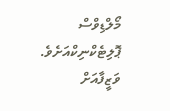މޯލްޑިވްސް ޕޮލިޓެކްނިކްއަށެވެ. ވަޒީފާއަށް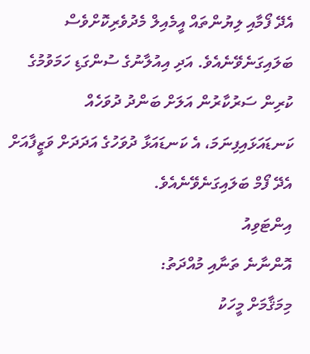އެދޭ ފޯމާއި ލިޔުންތައް އީމެއިލް މެދުވެރިކޮށްވެސް ބަލައިގަނެވޭނެއެވެ. އަދި އިއުލާނުގެ ސުންގަޑި ހަމަވުމުގެ ކުރިން ސަރުކާރުން އަލަށް ބަންދު ދުވަހެއް ކަނޑައަޅައިފިނަމަ، އެ ކަނޑައަޅާ ދުވަހުގެ އަދަދަށް ވަޒީފާއަށް އެދޭ ފޯމް ބަލައިގަނެވޭނެއެވެ.
އިންޓަވިއު
އޮންނާނެ ތަނާއި މުއްދަތު:
މިމަޤާމަށް މީހަކު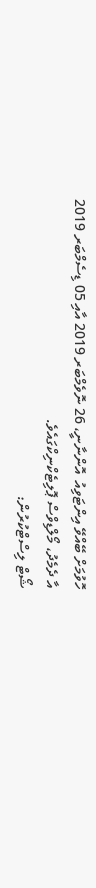ހޮވުމަށް ބޭއްވޭ އިންޓަވިއު  އޮންނާނީ، 26 ނޮވެމްބަރ 2019 އާއި 05 ޑިސެމްބަރ 2019 އާ ދެމެދު، މޯލްޑިވްސް ޕޮލިޓެކްނިކްގައެވެ.
ޝޯޓް ލިސްޓްކުރުން: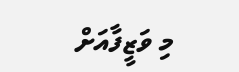މި ވަޒީފާއަށް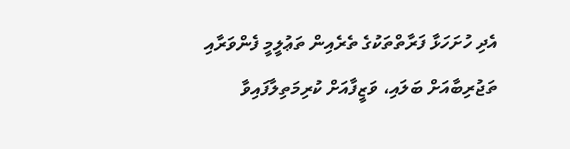އެދި ހުށަހަޅާ ފަރާތްތަކުގެ ތެރެއިން ތަޢުލީމީ ފެންވަރާއި ތަޖުރިބާއަށް ބަލައި، ވަޒީފާއަށް ކުރިމަތިލާފައިވާ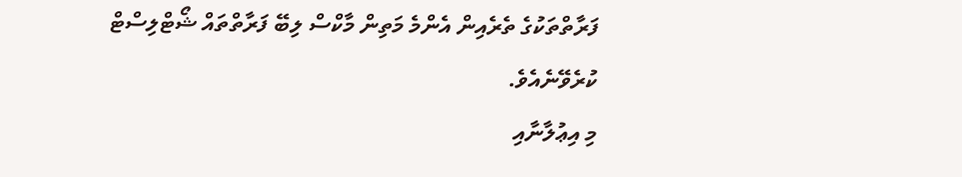ފަރާތްތަކުގެ ތެރެއިން އެންމެ މަތިން މާކްސް ލިބޭ ފަރާތްތައް ޝޯޓްލިސްޓް ކުރެވޭނެއެވެ.
މި އިޢުލާނާއި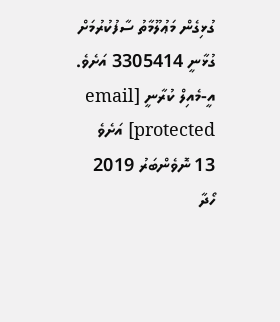ގުޅިގެން މަޢުލޫމާތު ސާފުކުރުމަށް ގުޅާނީ 3305414 އަށެވެ. އީ-މެއިލް ކުރާނީ [email protected] އަށެވެ
13 ނޮވެންބަރު 2019
ހޯދާ